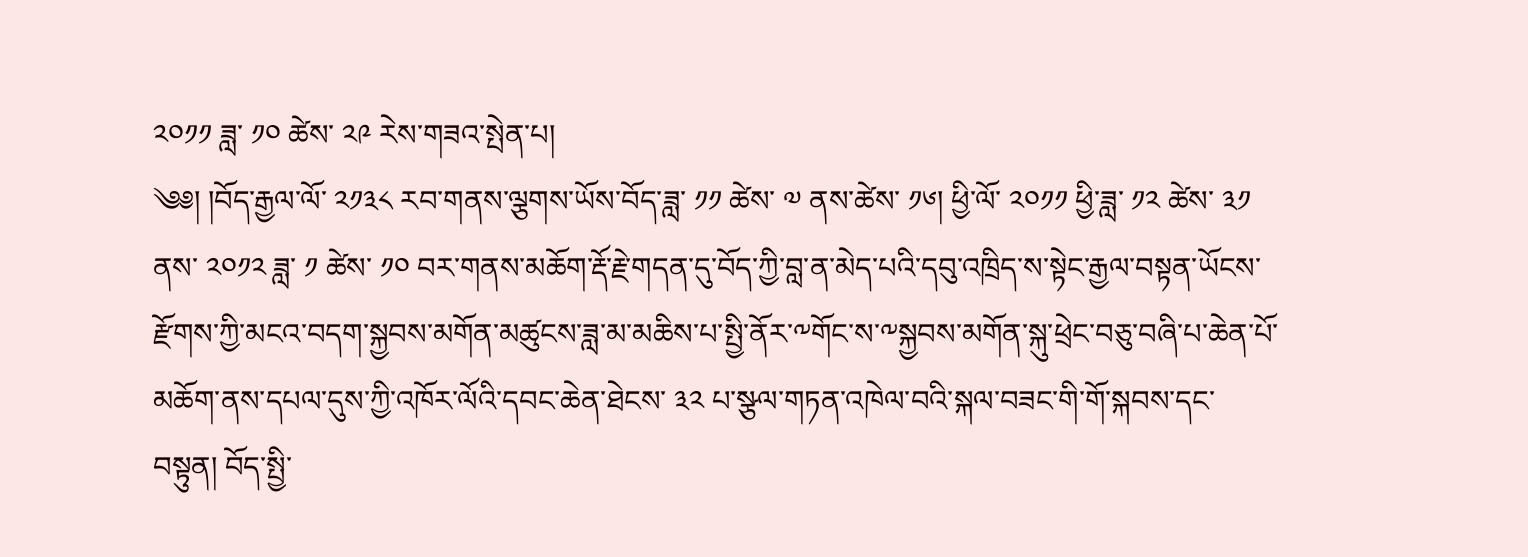༢༠༡༡ ཟླ་ ༡༠ ཚེས་ ༢༩ རེས་གཟའ་སྤེན་པ།
༄༅། །བོད་རྒྱལ་ལོ་ ༢༡༣༨ རབ་གནས་ལྕགས་ཡོས་བོད་ཟླ་ ༡༡ ཚེས་ ༧ ནས་ཚེས་ ༡༦། ཕྱི་ལོ་ ༢༠༡༡ ཕྱི་ཟླ་ ༡༢ ཚེས་ ༣༡ ནས་ ༢༠༡༢ ཟླ་ ༡ ཚེས་ ༡༠ བར་གནས་མཆོག་རྡོ་རྗེ་གདན་དུ་བོད་ཀྱི་བླ་ན་མེད་པའི་དབུ་འཁྲིད་ས་སྟེང་རྒྱལ་བསྟན་ཡོངས་རྫོགས་ཀྱི་མངའ་བདག་སྐྱབས་མགོན་མཚུངས་ཟླ་མ་མཆིས་པ་སྤྱི་ནོར་༸གོང་ས་༸སྐྱབས་མགོན་སྐུ་ཕྲེང་བཅུ་བཞི་པ་ཆེན་པོ་མཆོག་ནས་དཔལ་དུས་ཀྱི་འཁོར་ལོའི་དབང་ཆེན་ཐེངས་ ༣༢ པ་སྩལ་གཏན་འཁེལ་བའི་སྐལ་བཟང་གི་གོ་སྐབས་དང་བསྟུན། བོད་སྤྱི་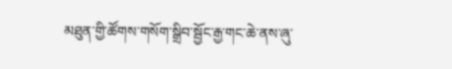མཐུན་གྱི་ཚོགས་གསོག་སྒྲིབ་སྦྱོང་རྒྱ་གང་ཆེ་ནས་ཞུ་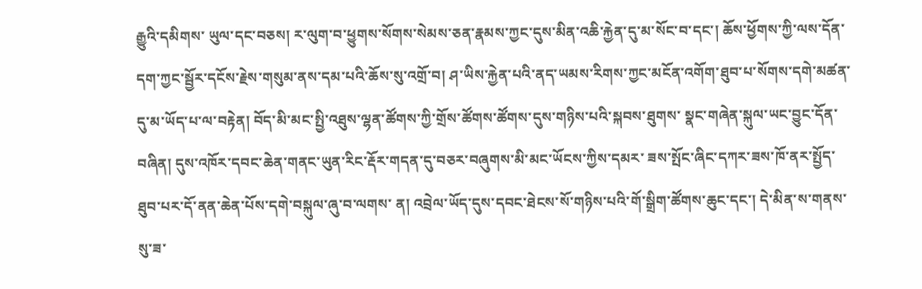རྒྱུའི་དམིགས་ ཡུལ་དང་བཅས། ར་ལུག་བ་ཕྱུགས་སོགས་སེམས་ཅན་རྣམས་ཀྱང་དུས་མིན་འཆི་རྐྱེན་དུ་མ་སོང་བ་དང་། ཆོས་ཕྱོགས་ཀྱི་ལས་དོན་དག་ཀྱང་སྦྱོར་དངོས་རྗེས་གསུམ་ནས་དམ་པའི་ཆོས་སུ་འགྲོ་བ། ཤ་ཡིས་རྐྱེན་པའི་ནད་ཡམས་རིགས་ཀྱང་མངོན་འགོག་ཐུབ་པ་སོགས་དགེ་མཚན་དུ་མ་ཡོད་པ་ལ་བརྟེན། བོད་མི་མང་སྤྱི་འཐུས་ལྷན་ཚོགས་ཀྱི་གྲོས་ཚོགས་ཚོགས་དུས་གཉིས་པའི་སྐབས་ཐུགས་ སྣང་གཞེན་སྐུལ་ཡང་བྱུང་དོན་བཞིན། དུས་འཁོར་དབང་ཆེན་གནང་ཡུན་རིང་རྡོར་གདན་དུ་བཅར་བཞུགས་མི་མང་ཡོངས་ཀྱིས་དམར་ ཟས་སྤོང་ཞིང་དཀར་ཟས་ཁོ་ནར་སྤྱོད་ཐུབ་པར་དོ་ནན་ཆེན་པོས་དགེ་བསྐུལ་ཞུ་བ་ལགས་ ན། འབྲེལ་ཡོད་དུས་དབང་ཐེངས་སོ་གཉིས་པའི་གོ་སྒྲིག་ཚོགས་ཆུང་དང་། དེ་མིན་ས་གནས་སུ་ཟ་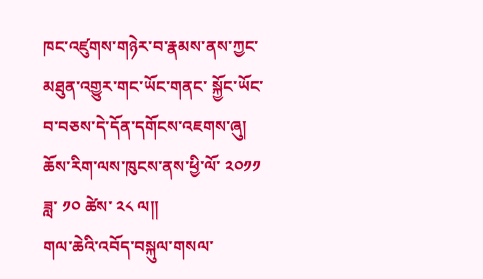ཁང་འཛུགས་གཉེར་བ་རྣམས་ནས་ཀྱང་མཐུན་འགྱུར་གང་ཡོང་གནང་ སྐྱོང་ཡོང་བ་བཅས་དེ་དོན་དགོངས་འཇགས་ཞུ། ཆོས་རིག་ལས་ཁུངས་ནས་ཕྱི་ལོ་ ༢༠༡༡ ཟླ་ ༡༠ ཚེས་ ༢༨ ལ།།
གལ་ཆེའི་འབོད་བསྐུལ་གསལ་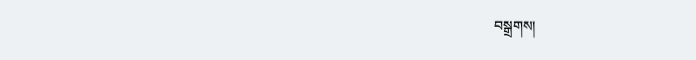བསྒྲགས།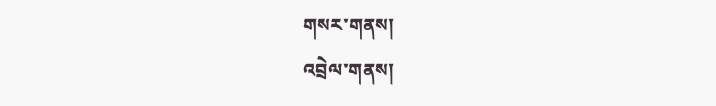གསར་གནས།
འབྲེལ་གནས།